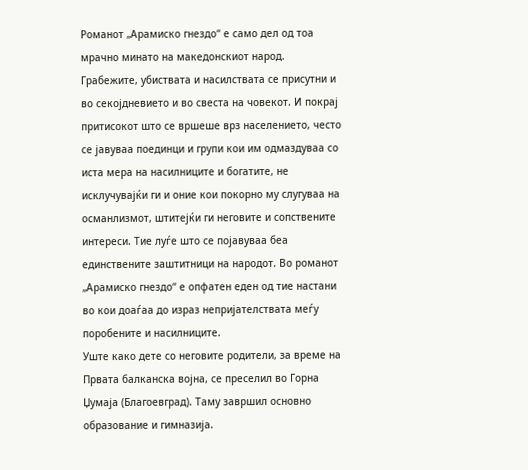Романот „Арамиско гнездо“ е само дел од тоа мрачно минато на македонскиот народ. Грабежите, убиствата и насилствата се присутни и во секојдневието и во свеста на човекот. И покрај притисокот што се вршеше врз населението, често се јавуваа поединци и групи кои им одмаздуваа со иста мера на насилниците и богатите, не исклучувајќи ги и оние кои покорно му слугуваа на османлизмот, штитејќи ги неговите и сопствените интереси. Тие луѓе што се појавуваа беа единствените заштитници на народот. Во романот „Арамиско гнездо“ е опфатен еден од тие настани во кои доаѓаа до израз непријателствата меѓу поробените и насилниците.
Уште како дете со неговите родители, за време на Првата балканска војна, се преселил во Горна Џумаја (Благоевград). Таму завршил основно образование и гимназија.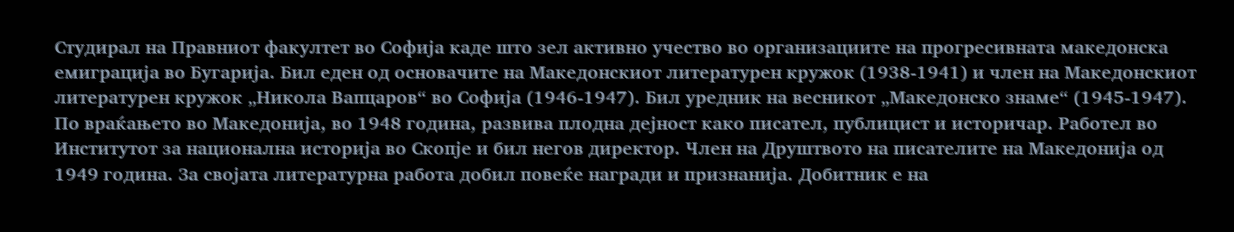Студирал на Правниот факултет во Софија каде што зел активно учество во организациите на прогресивната македонска емиграција во Бугарија. Бил еден од основачите на Македонскиот литературен кружок (1938-1941) и член на Македонскиот литературен кружок „Никола Вапцаров“ во Софија (1946-1947). Бил уредник на весникот „Македонско знаме“ (1945-1947). По враќањето во Македонија, во 1948 година, развива плодна дејност како писател, публицист и историчар. Работел во Институтот за национална историја во Скопје и бил негов директор. Член на Друштвото на писателите на Македонија од 1949 година. За својата литературна работа добил повеќе награди и признанија. Добитник е на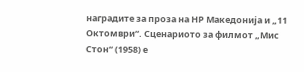наградите за проза на НР Македонија и „11 Октомври“. Сценариото за филмот „Мис Стон“ (1958) е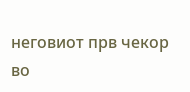неговиот прв чекор во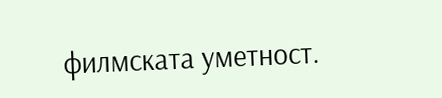филмската уметност.